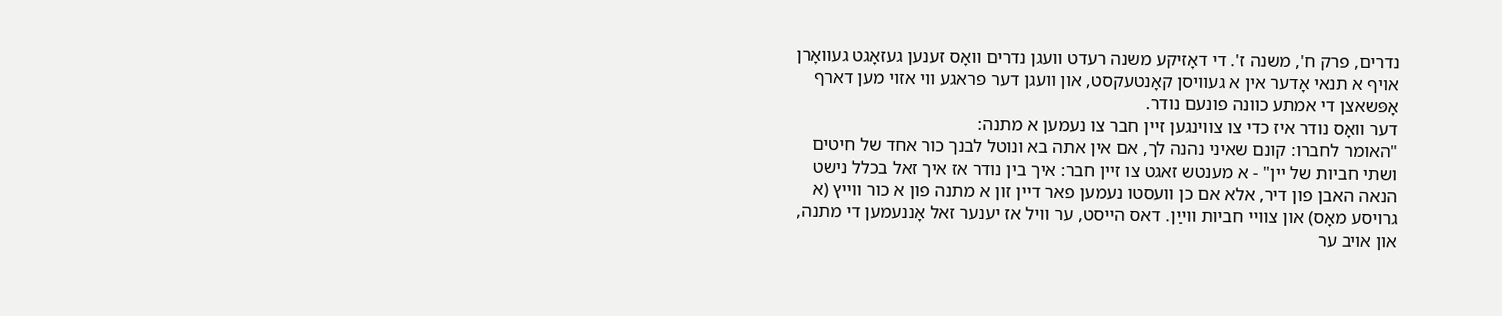נדרים, פרק ח', משנה ז'. די דאָזיקע משנה רעדט וועגן נדרים וואָס זענען געזאָגט געוואָרן אויף א תנאי אָדער אין א געוויסן קאָנטעקסט, און וועגן דער פראגע ווי אזוי מען דארף אָפּשאצן די אמתע כוונה פונעם נודר.
דער וואָס נודר איז כדי צו צווינגען זיין חבר צו נעמען א מתנה:
"האומר לחברו: קונם שאיני נהנה לך, אם אין אתה בא ונוטל לבנך כור אחד של חיטים ושתי חביות של יין" - א מענטש זאגט צו זיין חבר: איך בין נודר אז איך זאל בכלל נישט הנאה האבן פון דיר, אלא אם כן וועסטו נעמען פאר דיין זון א מתנה פון א כור ווייץ (א גרויסע מאָס) און צוויי חביות ווײַן. דאס הייסט, ער וויל אז יענער זאל אָננעמען די מתנה, און אויב ער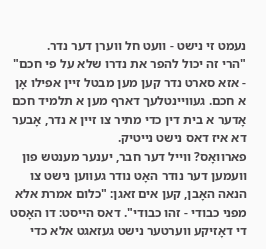נעמט זי נישט - וועט חל ווערן דער נדר.
"הרי זה יכול להפר את נדרו שלא על פי חכם" - אזא סארט נדר קען מען מבטל זיין אפילו אָן א חכם. געוויינטלעך דארף מען א תלמיד חכם אָדער א בית דין כדי מתיר צו זיין א נדר, אָבער דא איז דאס נישט נייטיק.
פארוואָס? ווייל דער חבר, יענער מענטש פון וועמען דער נודר האָט נודר געווען נישט צו הנאה האָבן, קען אים זאגן: "כלום אמרת אלא מפני כבודי - זהו כבודי". דאס הייסט: דו האָסט די דאָזיקע ווערטער נישט געזאגט אלא כדי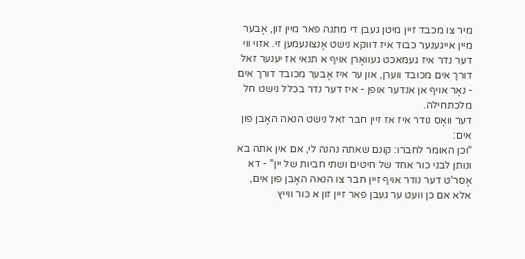מיר צו מכבד זיין מיטן געבן די מתנה פאר מיין זון, אָבער מיין אייגענער כבוד איז דווקא נישט אָנצונעמען זי. אזוי ווי דער נדר איז געמאכט געוואָרן אויף א תנאי אז יענער זאל דורך אים מכובד ווערן, און ער איז אָבער מכובד דורך אים - נאָר אויף אן אנדער אופן - איז דער נדר בכלל נישט חל מלכתחילה.
דער וואָס נודר איז אז זיין חבר זאל נישט הנאה האָבן פון אים:
"וכן האומר לחברו: קונם שאתה נהנה לי, אם אין אתה בא ונותן לבני כור אחד של חיטים ושתי חביות של יין" - דא אָסר'ט דער נודר אויף זיין חבר צו הנאה האָבן פון אים, אלא אם כן וועט ער געבן פאר זיין זון א כור ווייץ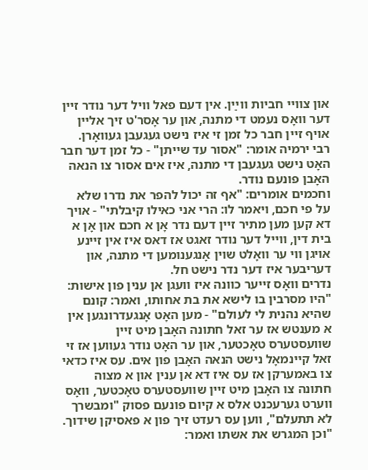און צוויי חביות ווײַן. אין דעם פאל וויל דער נודר זיין דער וואָס נעמט די מתנה, און ער אָסר'ט זיך אליין אויף זיין חבר כל זמן זי איז נישט געגעבן געוואָרן.
רבי ירמיה אומר: "אסור עד שייתן" - כל זמן דער חבר האָט נישט געגעבן די מתנה, איז אים אסור צו הנאה האָבן פונעם נודר.
וחכמים אומרים: "אף זה יכול להפר את נדרו שלא על פי חכם, ויאמר לו: הרי אני כאילו קיבלתי" - אויך דא קען מען מתיר זיין דעם נדר אָן א חכם און אָן א בית דין, ווייל דער נודר זאגט אז דאס איז אין זיינע אויגן ווי ער וואָלט שוין אָנגענומען די מתנה, און דעריבער איז דער נדר נישט חל.
נדרים וואָס זייער כוונה איז וועגן אן ענין פון אישות:
"היו מסרבין בו לישא את בת אחותו, ואמר: קונם שהיא נהנית לי לעולם" - מען האָט אָנגעדרונגען אין א מענטש אז ער זאל חתונה האָבן מיט זיין שוועסטערס טאָכטער, און ער האָט נודר געווען אז זי זאל קיינמאָל נישט הנאה האָבן פון אים. עס איז כדאי צו באמערקן אז עס איז דא אן ענין און א מצוה חתונה צו האָבן מיט זיין שוועסטערס טאָכטער, וואָס ווערט גערעכנט אלס א קיום פונעם פסוק "ומבשרך לא תתעלם", ווען עס רעדט זיך פון א פאסיקן שידוך.
"וכן המגרש את אשתו ואמר: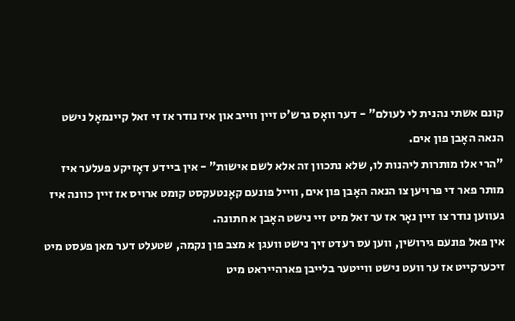קונם אשתי נהנית לי לעולם" - דער וואָס גרש'ט זיין ווייב און איז נודר אז זי זאל קיינמאָל נישט הנאה האָבן פון אים.
"הרי אלו מותרות ליהנות לו, שלא נתכוון זה אלא לשם אישות" - אין ביידע דאָזיקע פעלער איז מותר פאר די פרויען צו הנאה האָבן פון אים, ווייל פונעם קאָנטעקסט קומט ארויס אז זיין כוונה איז געווען נודר צו זיין נאָר אז ער זאל מיט זיי נישט האָבן א חתונה.
אין פאל פונעם גירושין, ווען עס רעדט זיך נישט וועגן א מצב פון נקמה, שטעלט דער מאן פעסט מיט זיכערקייט אז ער וועט נישט ווייטער בלייבן פארהייראט מיט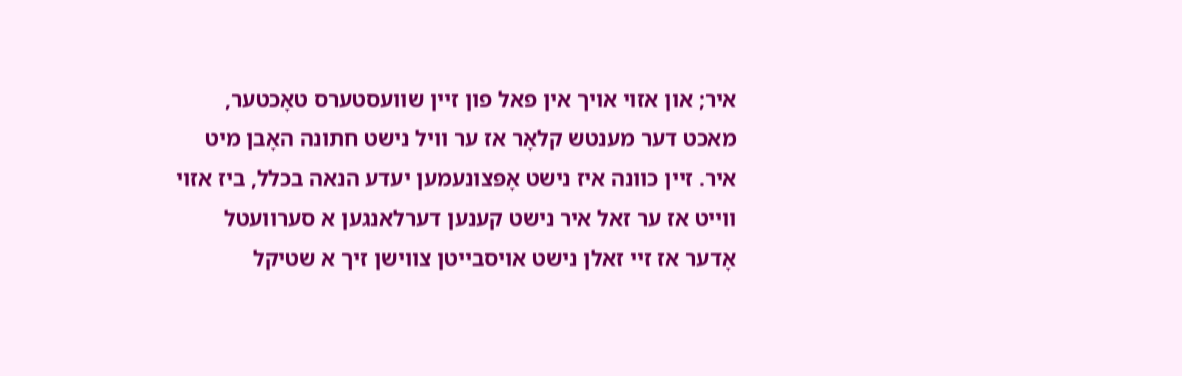איר; און אזוי אויך אין פאל פון זיין שוועסטערס טאָכטער, מאכט דער מענטש קלאָר אז ער וויל נישט חתונה האָבן מיט איר. זיין כוונה איז נישט אָפּצונעמען יעדע הנאה בכלל, ביז אזוי ווייט אז ער זאל איר נישט קענען דערלאנגען א סערוועטל אָדער אז זיי זאלן נישט אויסבייטן צווישן זיך א שטיקל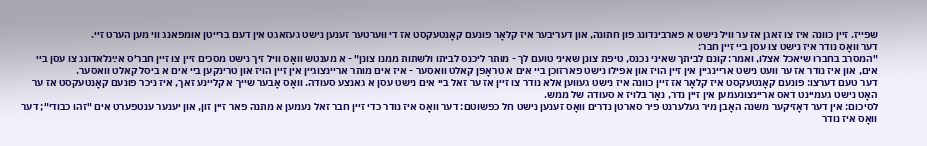שפייז. זיין כוונה איז צו זאגן אז ער וויל נישט א פארבינדונג פון חתונה, און דעריבער איז קלאָר פונעם קאָנטעקסט אז די ווערטער זענען נישט געזאגט אין דעם ברייטן אומפאנג ווי מען הערט זיי.
דער וואָס נודר איז נישט צו עסן ביי זיין חבר:
"המסרב בחברו שיאכל אצלו, ואמר: קונם לביתך שאיני נכנס, טיפת צונן שאיני טועם לך - מותר ליכנס לביתו ולשתות ממנו צונן" - א מענטש וואָס וויל זיך נישט מסכים זיין צו זיין חבר'ס אײַנלאדונג צו עסן ביי אים, און איז נודר אז ער וועט נישט אריינגיין אין זיין הויז און אפילו נישט פארזוכן ביי אים א טראָפּן קאלט וואסער - איז אים מותר אריינצוגיין אין זיין הויז און טרינקען ביי אים א ביסל קאלט וואסער.
דער טעם דערצו: פונעם קאָנטעקסט איז קלאָר אז זיין כוונה איז נישט געווען אלא נודר צו זיין אז ער זאל ביי אים נישט עסן א גאנצע סעודה. וואָס אָבער שייך א קליינע זאך, איז ניכר פונעם קאָנטעקסט אז ער האָט נישט געמיינט דאס אריינצונעמען אין זיין נדר, נאָר בלויז א סעודה של ממש.
לסיכום: אין דער דאָזיקער משנה האָבן מיר געלערנט פיר סארטן נדרים וואָס זענען נישט חל כפשוטם: דער וואָס איז נודר כדי זיין חבר זאל נעמען א מתנה פאר זיין זון, און יענער ענטפערט אים "זהו כבודי"; דער וואָס איז נודר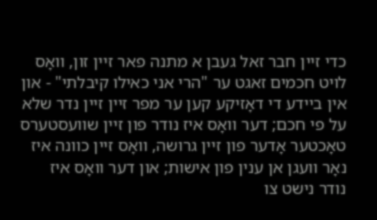כדי זיין חבר זאל געבן א מתנה פאר זיין זון, וואָס לויט חכמים זאגט ער "הרי אני כאילו קיבלתי" - און אין ביידע די דאָזיקע קען ער מפר זיין זיין נדר שלא על פי חכם; דער וואָס איז נודר פון זיין שוועסטערס טאָכטער אָדער פון זיין גרושה, וואָס זיין כוונה איז נאָר וועגן אן ענין פון אישות; און דער וואָס איז נודר נישט צו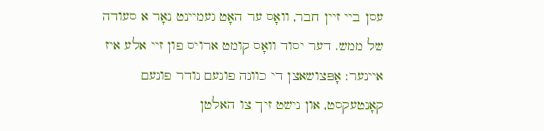עסן ביי זיין חבר, וואָס ער האָט געמיינט נאָר א סעודה של ממש. דער יסוד וואָס קומט ארויס פון זיי אלע איז איינער: אָפּצושאצן די כוונה פונעם נודר פונעם קאָנטעקסט, און נישט זיך צו האלטן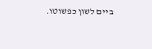ביים לשון כפשוטו.